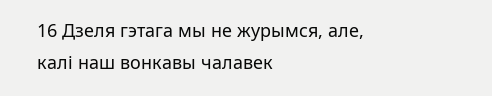16 Дзеля гэтага мы не журымся, але, калі наш вонкавы чалавек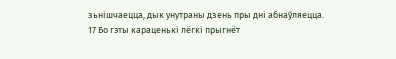зьнішчаецца, дык унутраны дзень пры дні абнаўляецца.
17 Бо гэты караценькі лёгкі прыгнёт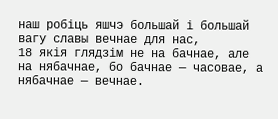наш робіць яшчэ большай і большай вагу славы вечнае для нас,
18 якія глядзім не на бачнае, але на нябачнае, бо бачнае — часовае, а нябачнае — вечнае.